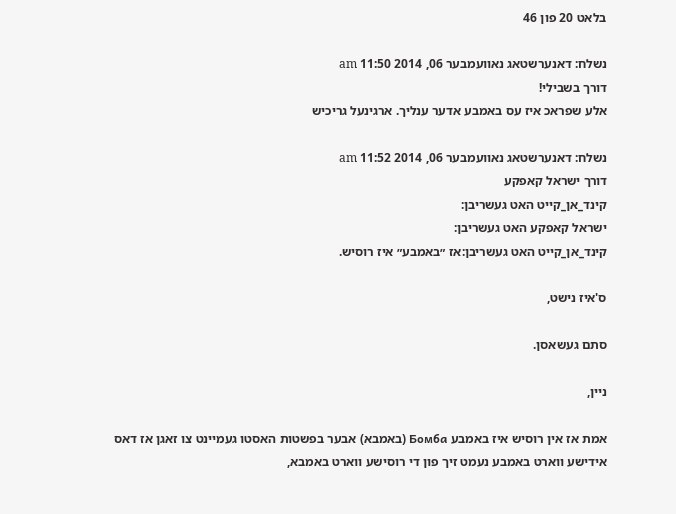בלאט 20 פון 46

נשלח: דאנערשטאג נאוועמבער 06, 2014 11:50 am
דורך בשבילי!
אלע שפראכ איז עס באמבע אדער ענליך. ארגינעל גריכיש

נשלח: דאנערשטאג נאוועמבער 06, 2014 11:52 am
דורך ישראל קאפקע
קינד_אן_קייט האט געשריבן:
ישראל קאפקע האט געשריבן:
קינד_אן_קייט האט געשריבן:אז ״באמבע״ איז רוסיש.

ס'איז נישט,

סתם געשאסן.

ניין,

אמת אז אין רוסיש איז באמבע Бомба (באמבא) אבער בפשטות האסטו געמיינט צו זאגן אז דאס אידישע ווארט באמבע נעמט זיך פון די רוסישע ווארט באמבא,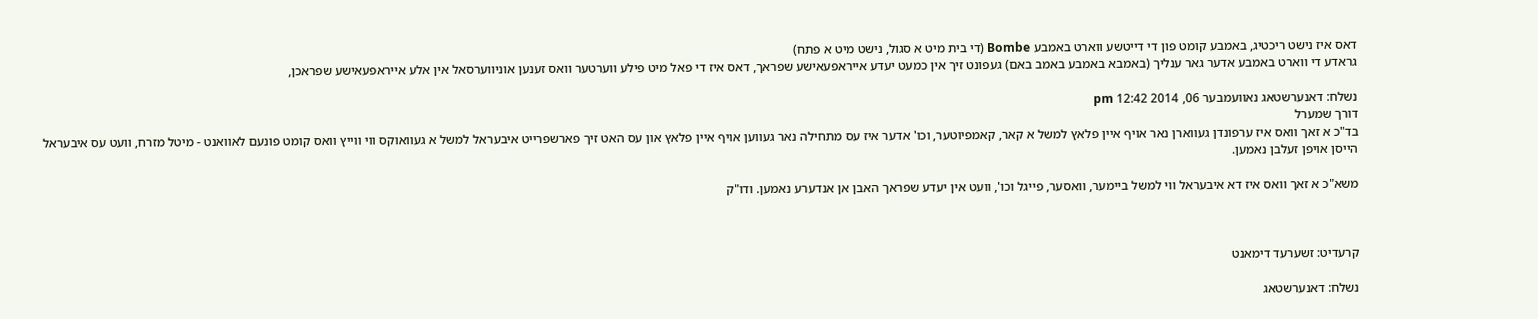דאס איז נישט ריכטיג, באמבע קומט פון די דייטשע ווארט באמבע Bombe (די בית מיט א סגול, נישט מיט א פתח)
גראדע די ווארט באמבע אדער גאר ענליך (באמבא באמבע באמב באם) געפונט זיך אין כמעט יעדע אייראפעאישע שפראך, דאס איז די פאל מיט פילע ווערטער וואס זענען אוניווערסאל אין אלע אייראפעאישע שפראכן,

נשלח: דאנערשטאג נאוועמבער 06, 2014 12:42 pm
דורך שמערל
בד"כ א זאך וואס איז ערפונדן געווארן נאר אויף איין פלאץ למשל א קאר, קאמפיוטער, וכו' אדער איז עס מתחילה נאר געווען אויף איין פלאץ און עס האט זיך פארשפרייט איבעראל למשל א געוואוקס ווי ווייץ וואס קומט פונעם לאוואנט - מיטל מזרח, וועט עס איבעראל הייסן אויפן זעלבן נאמען.

משא"כ א זאך וואס איז דא איבעראל ווי למשל ביימער, וואסער, פייגל וכו', וועט אין יעדע שפראך האבן אן אנדערע נאמען. ודו"ק



קרעדיט: זשערעד דימאנט

נשלח: דאנערשטאג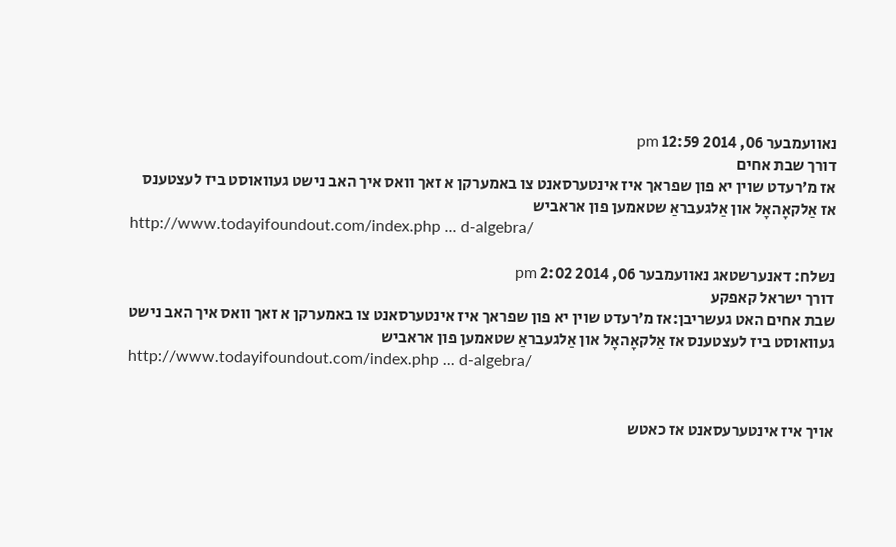נאוועמבער 06, 2014 12:59 pm
דורך שבת אחים
אז מ׳רעדט שוין יא פון שפראך איז אינטערסאנט צו באמערקן א זאך וואס איך האב נישט געוואוסט ביז לעצטענס אז אַלקאָהאָל און אַלגעבראַ שטאמען פון אראביש
http://www.todayifoundout.com/index.php ... d-algebra/

נשלח: דאנערשטאג נאוועמבער 06, 2014 2:02 pm
דורך ישראל קאפקע
שבת אחים האט געשריבן:אז מ׳רעדט שוין יא פון שפראך איז אינטערסאנט צו באמערקן א זאך וואס איך האב נישט געוואוסט ביז לעצטענס אז אַלקאָהאָל און אַלגעבראַ שטאמען פון אראביש
http://www.todayifoundout.com/index.php ... d-algebra/


אויך איז אינטערעסאנט אז כאטש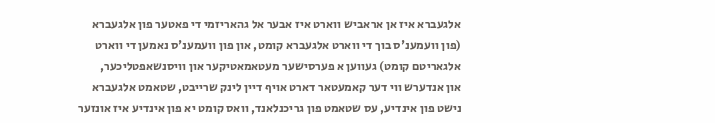אלגעברא איז אן אראביש ווארט איז אבער אל גהאריזמי די פאטער פון אלגעברא (פון וועמענ'ס בוך די ווארט אלגעברא קומט, און פון וועמענ'ס נאמען די ווארט אלגאריטם קומט) געווען א פערסישער מעטאמאטיקער און וויסנשאפטליכער,
און אנדערש ווי דער קאמעטאר דארט אויף דיין לינק שרייבט, שטאמט אלגעברא נישט פון אינדיע, עס שטאמט פון גריכנלאנד, וואס קומט יא פון אינדיע איז אונזער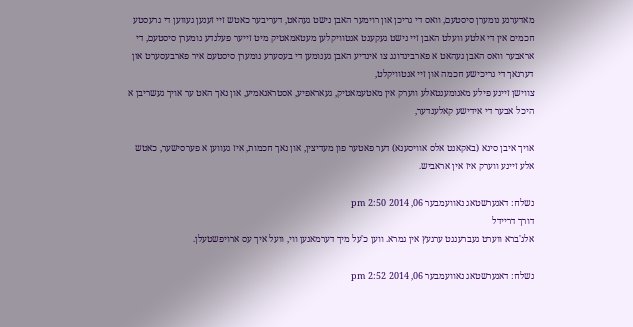מאדערנע נומערן סיסטעם, וואס די גריכן און רוימער האבן נישט געהאט, דעריבער כאטש זיי זענען געווען די גרעסטע חכמים אין די אלטע וועלט האבן זיי נישט געקענט אנטוויקלען מעטאמאטיק מיט זייער פעלנדע נומערן סיסטעם, די אראבער וואס האבן געהאט א פארבינדונג צו אינדיע האבן גענומען די בעסערע נומערן סיסטעם איר פארבעסערט און דערנאך די גריכישע חכמה און זיי אנטוויקלט,
צווישן זיינע פילע מאנומענטאלע ווערק אין מאטעמאטיק, געאראפיע, אסטראנאמיע, און נאך האט ער אויך געשריבן א היכל אבער די אידישע קאלענדער,

אויך איבן סינא (באקאנט אלס אוויסענא) דער פאטער פון מעדיצין, און נאך חכמות, איז געווען א פערסישער, כאטש אלע זיינע ווערק איז אין אראביש.

נשלח: דאנערשטאג נאוועמבער 06, 2014 2:50 pm
דורך דריידל
אלג'ברא ווערט געברענגט ערגעץ אין גמרא. ווען כ'על מיך דערמאנען ווי, וועל איך עס ארויפשטעלן.

נשלח: דאנערשטאג נאוועמבער 06, 2014 2:52 pm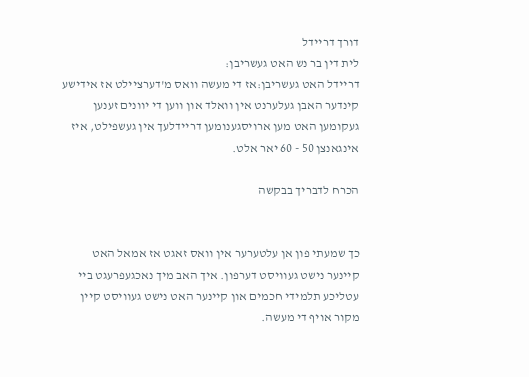דורך דריידל
לית דין בר נש האט געשריבן:
דריידל האט געשריבן:אז די מעשה וואס מ'דערציילט אז אידישע קינדער האבן געלערנט אין וואלד און ווען די יוונים זענען געקומען האט מען ארויסגענומען דריידלעך אין געשפילט, איז אינגאנצן 50 - 60 יאר אלט.

הכרח לדבריך בבקשה


כך שמעתי פון אן עלטערער אין וואס זאגט אז אמאל האט קיינער נישט געוויסט דערפון. איך האב מיך נאכגעפרעגט ביי עטליכע תלמידי חכמים און קיינער האט נישט געוויסט קיין מקור אויף די מעשה.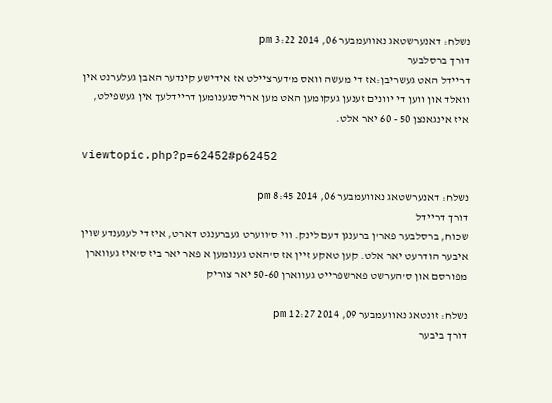נשלח: דאנערשטאג נאוועמבער 06, 2014 3:22 pm
דורך ברסלבער
דריידל האט געשריבן:אז די מעשה וואס מ'דערציילט אז אידישע קינדער האבן געלערנט אין וואלד און ווען די יוונים זענען געקומען האט מען ארויסגענומען דריידלעך אין געשפילט, איז אינגאנצן 50 - 60 יאר אלט.

viewtopic.php?p=62452#p62452

נשלח: דאנערשטאג נאוועמבער 06, 2014 8:45 pm
דורך דריידל
שכוח, ברסלבער פאר'ן ברענגן דעם לינק. ווי ס'ווערט געברענגט דארט, איז די לעגענדע שוין איבער הודרעט יאר אלט. קען טאקע זיין אז ס'האט גענומען א פאר יאר ביז ס'איז געווארן מפורסם און ס'הערשט פארשפרייט געווארן 50-60 יאר צוריק

נשלח: זונטאג נאוועמבער 09, 2014 12:27 pm
דורך ביבער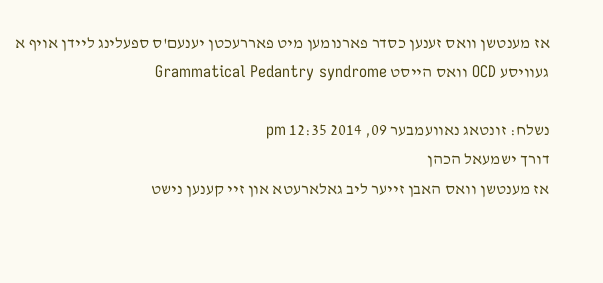אז מענטשן וואס זענען כסדר פארנומען מיט פאררעכטן יענעם'ס ספעלינג ליידן אויף א געוויסע OCD וואס הייסט Grammatical Pedantry syndrome

נשלח: זונטאג נאוועמבער 09, 2014 12:35 pm
דורך ישמעאל הכהן
אז מענטשן וואס האבן זייער ליב גאלארעטא און זיי קענען נישט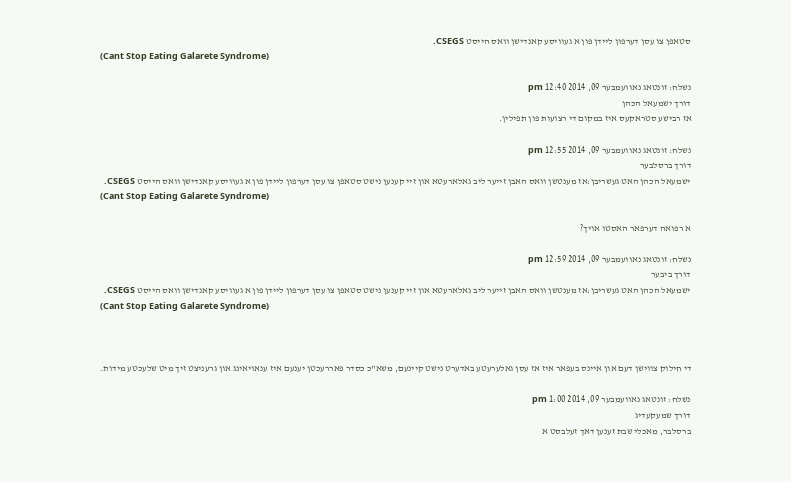סטאפן צו עסן דערפון ליידן פון א געוויסע קאנדישן וואס הייסט CSEGS.
(Cant Stop Eating Galarete Syndrome)

נשלח: זונטאג נאוועמבער 09, 2014 12:40 pm
דורך ישמעאל הכהן
אז רבישע סטראקעס איז במקום די רצועות פון תפילין.

נשלח: זונטאג נאוועמבער 09, 2014 12:55 pm
דורך ברסלבער
ישמעאל הכהן האט געשריבן:אז מענטשן וואס האבן זייער ליב גאלארעטא און זיי קענען נישט סטאפן צו עסן דערפון ליידן פון א געוויסע קאנדישן וואס הייסט CSEGS.
(Cant Stop Eating Galarete Syndrome)

א רפואה דערפאר האסטו אויך?

נשלח: זונטאג נאוועמבער 09, 2014 12:59 pm
דורך ביבער
ישמעאל הכהן האט געשריבן:אז מענטשן וואס האבן זייער ליב גאלארעטא און זיי קענען נישט סטאפן צו עסן דערפון ליידן פון א געוויסע קאנדישן וואס הייסט CSEGS.
(Cant Stop Eating Galarete Syndrome)



די חילוק צווישן דעם און איינס בעפאר איז אז עסן גאלערעטע באדערט נישט קיינעם, משא"כ כסדר פאררעכטן יענעם איז ענאויאינג און גרעניצט זיך מיט שלעכטע מידות.

נשלח: זונטאג נאוועמבער 09, 2014 1:00 pm
דורך שמעקעדיג
ברסלבר, מאכלי שבת זענען דאך זעלבסט א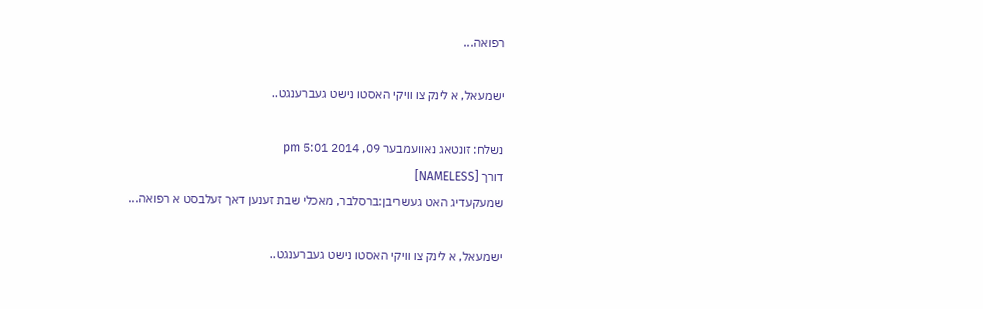רפואה...

ישמעאל, א לינק צו וויקי האסטו נישט געברענגט..

נשלח: זונטאג נאוועמבער 09, 2014 5:01 pm
דורך [NAMELESS]
שמעקעדיג האט געשריבן:ברסלבר, מאכלי שבת זענען דאך זעלבסט א רפואה...

ישמעאל, א לינק צו וויקי האסטו נישט געברענגט..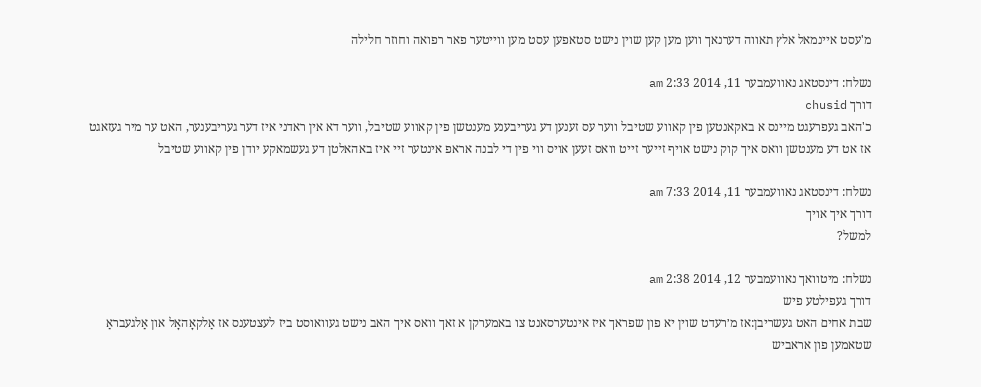מ'עסט איינמאל אלץ תאווה דערנאך ווען מען קען שוין נישט סטאפען עסט מען ווייטער פאר רפואה וחוזר חלילה

נשלח: דינסטאג נאוועמבער 11, 2014 2:33 am
דורך chusid
כ'האב געפרעגט מיינס א באקאנטען פין קאווע שטיבל ווער עס זענען דע געריבענע מענטשן פין קאווע שטיבל, ווער דא אין ראדני איז דער געריבענער, האט ער מיר געזאגט אז אט דע מענטשן וואס איך קוק נישט אויף זייער זייט וואס זעען אויס ווי פין די לבנה אראפ אינטער זיי איז באהאלטן דע געשמאקע יודן פין קאווע שטיבל

נשלח: דינסטאג נאוועמבער 11, 2014 7:33 am
דורך איך אויך
למשל?

נשלח: מיטוואך נאוועמבער 12, 2014 2:38 am
דורך געפילטע פיש
שבת אחים האט געשריבן:אז מ׳רעדט שוין יא פון שפראך איז אינטערסאנט צו באמערקן א זאך וואס איך האב נישט געוואוסט ביז לעצטענס אז אַלקאָהאָל און אַלגעבראַ שטאמען פון אראביש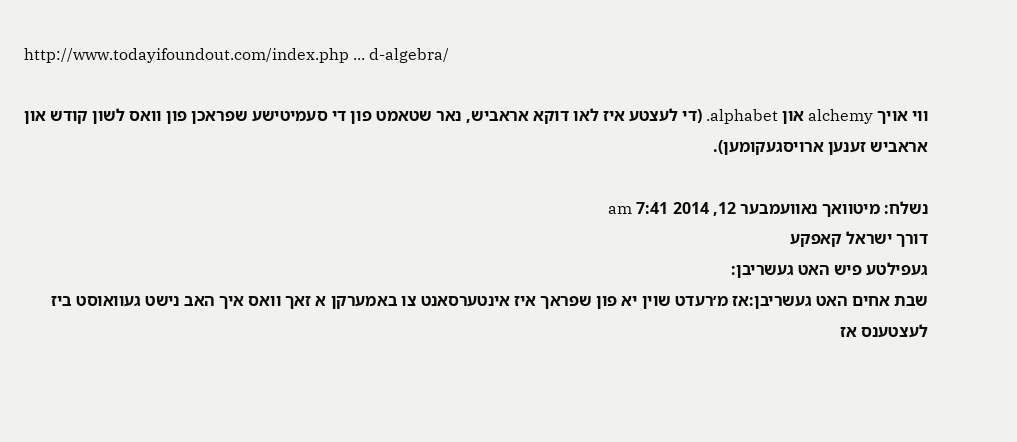http://www.todayifoundout.com/index.php ... d-algebra/

ווי אויך alchemy און alphabet. (די לעצטע איז לאו דוקא אראביש, נאר שטאמט פון די סעמיטישע שפראכן פון וואס לשון קודש און אראביש זענען ארויסגעקומען).

נשלח: מיטוואך נאוועמבער 12, 2014 7:41 am
דורך ישראל קאפקע
געפילטע פיש האט געשריבן:
שבת אחים האט געשריבן:אז מ׳רעדט שוין יא פון שפראך איז אינטערסאנט צו באמערקן א זאך וואס איך האב נישט געוואוסט ביז לעצטענס אז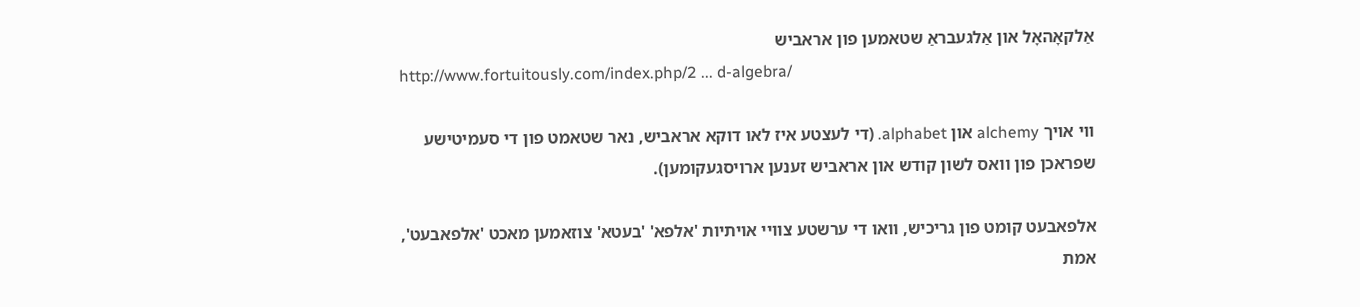אַלקאָהאָל און אַלגעבראַ שטאמען פון אראביש
http://www.fortuitously.com/index.php/2 ... d-algebra/

ווי אויך alchemy און alphabet. (די לעצטע איז לאו דוקא אראביש, נאר שטאמט פון די סעמיטישע שפראכן פון וואס לשון קודש און אראביש זענען ארויסגעקומען).

אלפאבעט קומט פון גריכיש, וואו די ערשטע צוויי אויתיות 'אלפא' 'בעטא' צוזאמען מאכט 'אלפאבעט',
אמת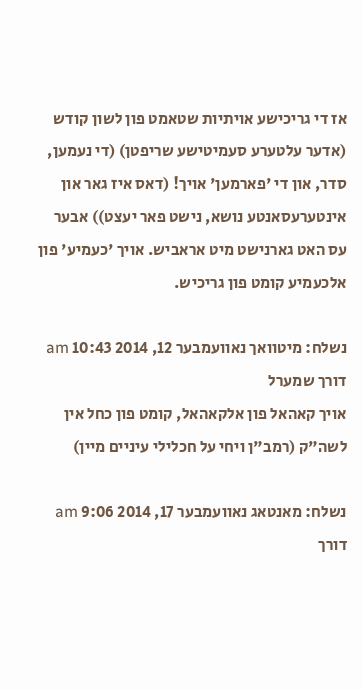אז די גריכישע אויתיות שטאמט פון לשון קודש (אדער עלטערע סעמיטישע שריפטן) (די נעמען, סדר, און די 'פארמען' אויך! (דאס איז גאר און אינטערעסאנטע נושא, נישט פאר יעצט)) אבער עס האט גארנישט מיט אראביש. אויך 'כעמיע' פון אלכעמיע קומט פון גריכיש.

נשלח: מיטוואך נאוועמבער 12, 2014 10:43 am
דורך שמערל
אויך קאהאל פון אלקאהאל, קומט פון כחל אין לשה"ק (רמב"ן ויחי על חכלילי עיניים מיין)

נשלח: מאנטאג נאוועמבער 17, 2014 9:06 am
דורך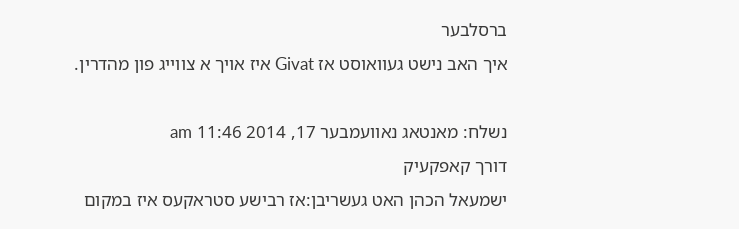ברסלבער
איך האב נישט געוואוסט אז Givat איז אויך א צווייג פון מהדרין.

נשלח: מאנטאג נאוועמבער 17, 2014 11:46 am
דורך קאפקעיק
ישמעאל הכהן האט געשריבן:אז רבישע סטראקעס איז במקום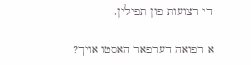די רצועות פון תפילין.

א רפואה דערפאר האסטו אויך?